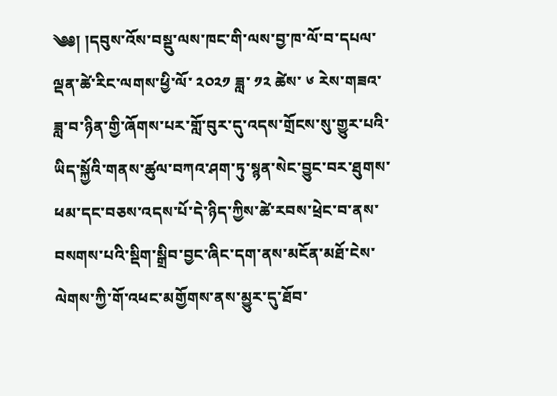༄༅། །དབུས་འོས་བསྡུ་ལས་ཁང་གི་ལས་བྱ་ཁ་ལོ་བ་དཔལ་ལྡན་ཚེ་རིང་ལགས་ཕྱི་ལོ་ ༢༠༢༡ ཟླ་ ༡༢ ཚེས་ ༦ རེས་གཟའ་ཟླ་བ་ཉིན་གྱི་ཞོགས་པར་གློ་བུར་དུ་འདས་གྲོངས་སུ་གྱུར་པའི་ཡིད་སྐྱོའི་གནས་ཚུལ་བཀའ་ཤག་ཏུ་སྙན་སེང་བྱུང་བར་ཐུགས་ཕམ་དང་བཅས་འདས་པོ་དེ་ཉིད་ཀྱིས་ཚེ་རབས་ཕྲེང་བ་ནས་བསགས་པའི་སྡིག་སྒྲིབ་བྱང་ཞིང་དག་ནས་མངོན་མཐོ་ངེས་ལེགས་ཀྱི་གོ་འཕང་མགྱོགས་ནས་མྱུར་དུ་ཐོབ་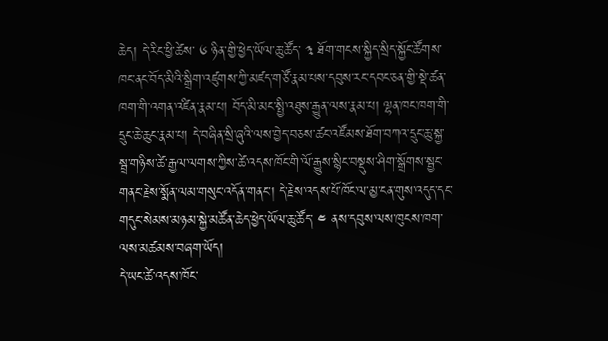ཆེད། དེ་རིང་ཕྱི་ཚེས་ ༦ ཉིན་གྱི་ཕྱེད་ཡོལ་ཆུ་ཚོད་ ༣ ཐོག་གངས་སྐྱིད་སྲིད་སྐྱོང་ཚོགས་ཁང་ནང་བོད་མིའི་སྒྲིག་འཛུགས་ཀྱི་མཛད་གཙོ་རྣམ་པས་དབུས་རང་དབང་ཅན་གྱི་སྡེ་ཚན་ཁག་གི་འགན་འཛིན་རྣམ་པ། བོད་མི་མང་སྤྱི་འཐུས་རྒྱུན་ལས་རྣམ་པ། ལྷན་ཁང་ཁག་གི་དྲུང་ཆེ་ཆུང་རྣམ་པ། དེ་བཞིན་སྲི་ཞུའི་ལས་བྱེད་བཅས་ཚང་འཛོམས་ཐོག་བཀའ་དྲུང་ཆུ་སྐྱ་སྦྲ་གཉིས་ཚེ་རྒྱལ་ལགས་ཀྱིས་ཚེ་འདས་ཁོང་གི་ལོ་རྒྱུས་སྙིང་བསྡུས་ཤིག་སྒྲོགས་སྦྱང་གནང་རྗེས་སྨོན་ལམ་གསུང་འདོན་གནང་། དེ་རྗེས་འདས་པོ་ཁོང་ལ་མྱ་ངན་གུས་འདུད་དང་གདུང་སེམས་མཉམ་སྐྱེ་མཚོན་ཆེད་ཕྱེད་ཡོལ་ཆུ་ཚོད་ ༤ ནས་དབུས་ལས་ཁུངས་ཁག་ལས་མཚམས་བཞག་ཡོད།
དེ་ཡང་ཚེ་འདས་ཁོང་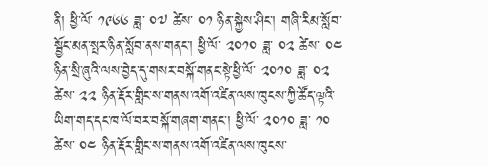ནི། ཕྱི་ལོ་ ༡༩༦༦ ཟླ་ ༠༧ ཚེས་ ༠༡ ཉིན་སྐྱེས་ཤིང་། གཞི་རིམ་སློབ་སྦྱོང་མན་སྤར་ཉིན་སློབ་ནས་གནང་། ཕྱི་ལོ་ ༢༠༡༠ ཟླ་ ༠༢ ཚེས་ ༠༤ ཉིན་སྲི་ཞུའི་ལས་བྱེད་དུ་གསར་བསྐོ་གནང་སྟེ་ཕྱི་ལོ་ ༢༠༡༠ ཟླ་ ༠༢ ཚེས་ ༢༢ ཉིན་རྡོར་གླིང་ས་གནས་འགོ་འཛིན་ལས་ཁུངས་ཀྱི་ཚོད་ལྟའི་ཡིག་གད་དང་ཁ་ལོ་བར་བསྐོ་གཞག་གནང་། ཕྱི་ལོ་ ༢༠༡༠ ཟླ་ ༡༠ ཚེས་ ༠༤ ཉིན་རྡོར་གླིང་ས་གནས་འགོ་འཛིན་ལས་ཁུངས་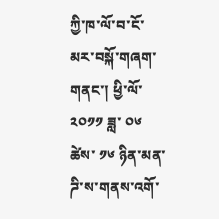ཀྱི་ཁ་ལོ་བ་ངོ་མར་བསྐོ་གཞག་གནང་། ཕྱི་ལོ་ ༢༠༡༡ ཟླ་ ༠༦ ཚེས་ ༡༦ ཉིན་མན་ཌི་ས་གནས་འགོ་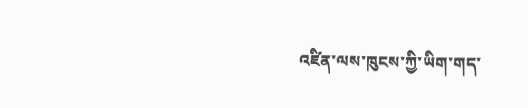འཛིན་ལས་ཁུངས་ཀྱི་ཡིག་གད་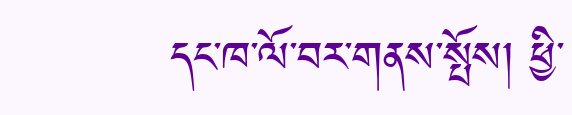དང་ཁ་ལོ་བར་གནས་སྤོས། ཕྱི་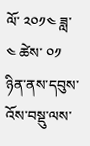ལོ་ ༢༠༡༤ ཟླ་ ༤ ཚེས་ ༠༡ ཉིན་ནས་དབུས་འོས་བསྡུ་ལས་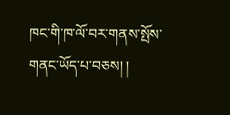ཁང་གི་ཁ་ལོ་བར་གནས་སྤོས་གནང་ཡོད་པ་བཅས། །